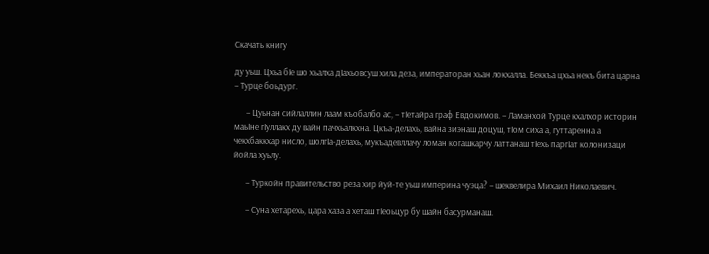Скачать книгу

ду уьш. Цхьа бIе шо хьалха дIахьовсуш хила деза, императоран хьан локхалла. Беккъа цхьа некъ бита царна – Турце боьдург.

      – Цуьнан сийлаллин лаам къобалбо ас, – тIетайра граф Евдокимов. – Ламанхой Турце кхалхор историн маьIне гIуллакх ду вайн пачхьалкхна. Цкъа-делахь, вайна зиэнаш доцуш, тIом сиха а, гуттаренна а чекхбаккхар нисло, шолгIа-делахь, мукъадевллачу ломан когашкарчу латтанаш тIехь паргIат колонизаци йойла хуьлу.

      – Туркойн правительство реза хир йуй-те уьш империна чуэца? – шеквелира Михаил Николаевич.

      – Суна хетарехь, цара хаза а хеташ тIеоьцур бу шайн басурманаш.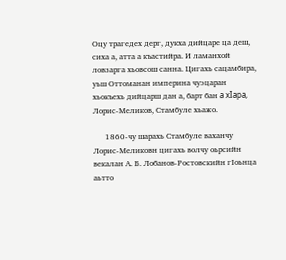Оцу трагедех дерг, дукха дийцаре ца деш, сиха а, атта а къастийра. И ламанхой ловзарга хьовсош санна. Цигахь сацамбира, уьш Оттоманан империна чуэцаран хьокъехь дийцарш дан а, барт бан a xIapa, Лорис-Меликов, Стамбуле хьажо.

      1860-чу шарахь Стамбуле ваханчу Лорис-Меликовн цигахь волчу оьрсийн векалан А. Б. Лобанов-Ростовскийн гIоьнца аьтто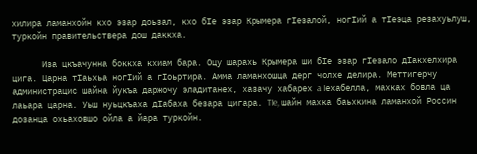хилира ламанхойн кхо эзар доьзал, кхо бIе эзар Крымера гIезалой, ногIий а тIеэца резахуьлуш, туркойн правительствера дош даккха.

      Иза цкъачунна боккха кхиам бара. Оцу шарахь Крымера ши бIе эзар гIезало дIакхелхира цига. Царна тIаьхьа ногIий а гIоьртира. Амма ламанхошца дерг чолхе делира. Меттигерчу администрацис шайна йукъа даржочу эладитанех, хазачу хабарех a Iехабелла, махках бовла ца лаьара царна. Уьш нуьцкъаха дIабаха безара цигара. TIe, шайн махка баьхкина ламанхой Россин дозанца охьаховшо ойла а йара туркойн.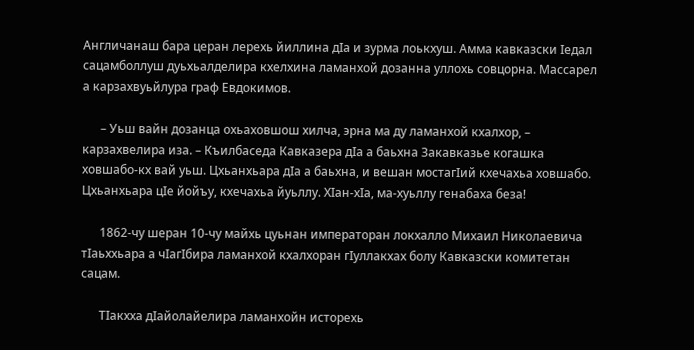Англичанаш бара церан лерехь йиллина дIа и зурма лоькхуш. Амма кавказски Iедал сацамболлуш дуьхьалделира кхелхина ламанхой дозанна уллохь совцорна. Массарел а карзахвуьйлура граф Евдокимов.

      – Уьш вайн дозанца охьаховшош хилча, эрна ма ду ламанхой кхалхор, – карзахвелира иза. – Къилбаседа Кавказера дIа а баьхна Закавказье когашка ховшабо-кх вай уьш. Цхьанхьара дIа а баьхна, и вешан мостагIий кхечахьа ховшабо. Цхьанхьара цIе йойъу, кхечахьа йуьллу. ХIан-хIа, ма-хуьллу генабаха беза!

      1862-чу шеран 10-чу майхь цуьнан императоран локхалло Михаил Николаевича тIаьххьара а чIагIбира ламанхой кхалхоран гIуллакхах болу Кавказски комитетан сацам.

      ТIакхха дIайолайелира ламанхойн исторехь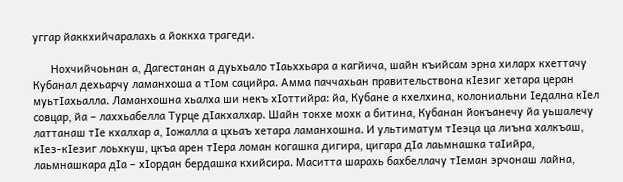уггар йаккхийчаралахь а йоккха трагеди.

      Нохчийчоьнан а, Дагестанан а дуьхьало тIаьххьара а кагйича, шайн къийсам эрна хиларх кхеттачу Кубанал дехьарчу ламанхоша а тIом сацийра. Амма паччахьан правительствона кIезиг хетара церан муьтIахьалла. Ламанхошна хьалха ши некъ хIоттийра: йа, Кубане а кхелхина, колониальни Iедална кIел совцар, йа – лаххьабелла Турце дIакхалхар. Шайн токхе мохк а битина, Кубанан йокъанечу йа уьшалечу латтанаш тIе кхалхар а, Iожалла а цхьаъ хетара ламанхошна. И ультиматум тIеэца ца лиъна халкъаш, кIез-кIезиг лоьхкуш, цкъа арен тIера ломан когашка дигира, цигара дIа лаьмнашка таIийра, лаьмнашкара дIа – хIордан бердашка кхийсира. Маситта шарахь бахбеллачу тIеман эрчонаш лайна,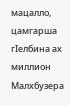мацалло, цамгарша гIелбина ах миллион Малхбузера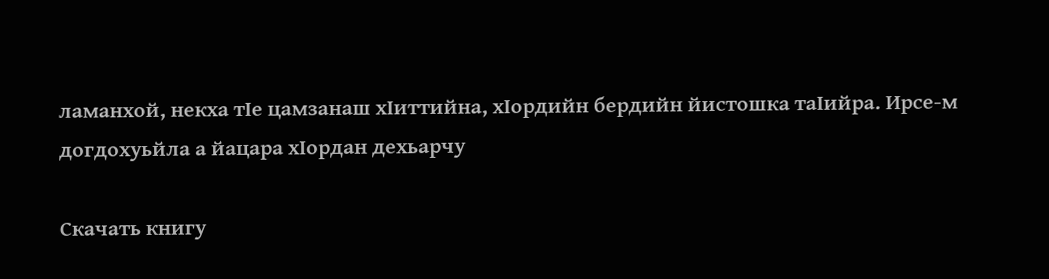ламанхой, некха тIе цамзанаш хIиттийна, хIордийн бердийн йистошка таIийра. Ирсе-м догдохуьйла а йацара хIордан дехьарчу

Скачать книгу